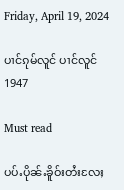Friday, April 19, 2024

ပၢင်ၵုမ်လူင် ပၢင်လူင် 1947

Must read

ပပ်ႉပိုၼ်ႉၶိူဝ်းတႆးလႄႈ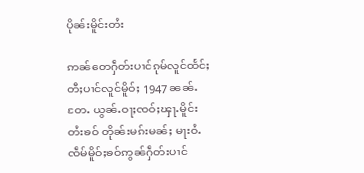ပိုၼ်းမိူင်းတႆး

ဢၼ်တေႁဵတ်းပၢင်ၵုမ်လူင်ထႅင်ႈ တီႈပၢင်လူင်မိူဝ်ႈ 1947 ၼၼ်ႉတႄႉ ယွၼ်ႉဝႃႈၸဝ်ႈၾႃႉမိူင်းတႆးၶဝ် တိုၼ်းမၵ်းမၼ်ႈ မႃးဝႆႉၸဵမ်မိူဝ်ႈၶဝ်ဢွၼ်ႁဵတ်းပၢင်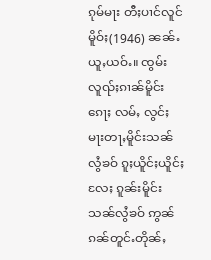ၵုမ်မႃး တီႈပၢင်လူင် မိူဝ်ႈ(1946) ၼၼ်ႉယူႇယဝ်ႉ။ ၸွမ်းလူၺ်ႈၵၢၼ်မိူင်းၵေႃႈ လမ်ႇ လွင်ႈမႃးတႃႇမိူင်းသၼ်လွႆၶဝ် ၵူႈယိူင်ႈယိူင်ႈလႄႈ ၵူၼ်းမိူင်းသၼ်လွႆၶဝ် ဢွၼ်ၵၼ်တူင်ႉတိုၼ်ႇ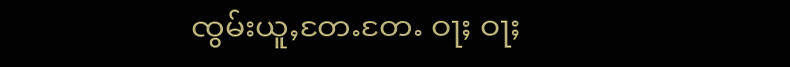ၸွမ်းယူႇတႄႉတႄႉ ဝႃႈ ဝႃႈ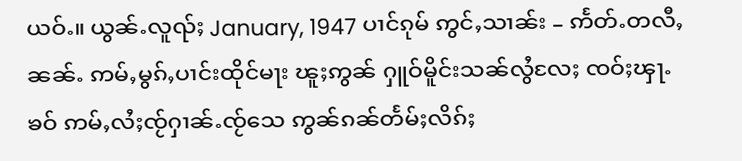ယဝ်ႉ။ ယွၼ်ႉလူၺ်ႈ January, 1947 ပၢင်ၵုမ် ဢွင်ႇသၢၼ်း – ဢႅတ်ႉတလီႇၼၼ်ႉ ဢမ်ႇမွၵ်ႇပၢင်းထိုင်မႃး ၽူႈဢွၼ် ႁူဝ်မိူင်းသၼ်လွႆလႄႈ ၸဝ်ႈၾႃႉၶဝ် ဢမ်ႇလႆႈၸႂ်ႁၢၼ်ႉၸႂ်သေ ဢွၼ်ၵၼ်တႅမ်ႈလိၵ်ႈ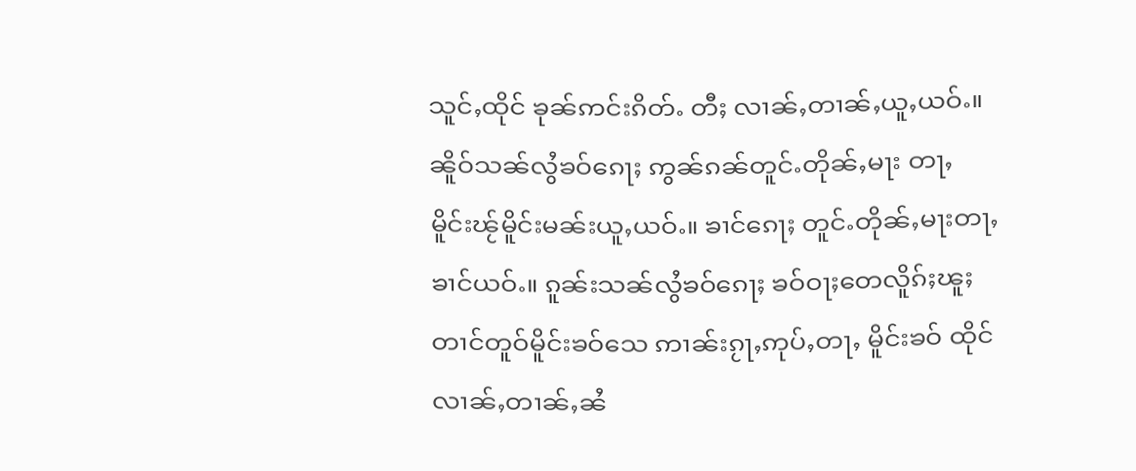သူင်ႇထိုင် ၶုၼ်ဢင်းၵိတ်ႉ တီႈ လၢၼ်ႇတၢၼ်ႇယူႇယဝ်ႉ။ ၼိူဝ်သၼ်လွႆၶဝ်ၵေႃႈ ဢွၼ်ၵၼ်တူင်ႉတိုၼ်ႇမႃး တႃႇမိူင်းၽႂ်မိူင်းမၼ်းယူႇယဝ်ႉ။ ၶၢင်ၵေႃႈ တူင်ႉတိုၼ်ႇမႃးတႃႇၶၢင်ယဝ်ႉ။ ၵူၼ်းသၼ်လွႆၶဝ်ၵေႃႈ ၶဝ်ဝႃႈတေလိူၵ်ႈၽူႈတၢင်တူဝ်မိူင်းၶဝ်သေ ဢၢၼ်းၵႂႃႇဢုပ်ႇတႃႇ မိူင်းၶဝ် ထိုင်လၢၼ်ႇတၢၼ်ႇၼႆ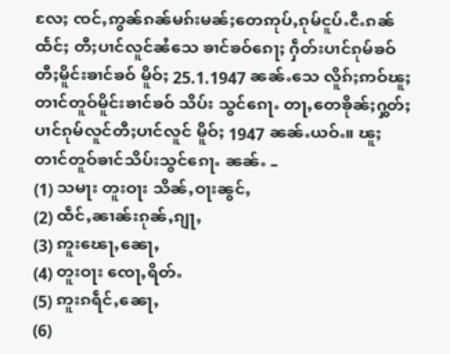လႄႈ ၸင်ႇဢွၼ်ၵၼ်မၵ်းမၼ်ႈတေဢုပ်ႇၵုမ်ငူပ်ႉငီႉၵၼ်ထႅင်ႈ တီႈပၢင်လူင်ၼႆသေ ၶၢင်ၶဝ်ၵေႃႈ ႁဵတ်းပၢင်ၵုမ်ၶဝ် တီႈမိူင်းၶၢင်ၶဝ် မိူဝ်ႈ 25.1.1947 ၼၼ်ႉသေ လိူၵ်ႈဢဝ်ၽူႈတၢင်တူဝ်မိူင်းၶၢင်ၶဝ် သိပ်း သွင်ၵေႃႉ တႃႇတေၶိုၼ်ႈႁွတ်ႈ ပၢင်ၵုမ်လူင်တီႈပၢင်လူင် မိူဝ်ႈ 1947 ၼၼ်ႉယဝ်ႉ။ ၽူႈတၢင်တူဝ်ၶၢင်သိပ်းသွင်ၵေႃႉ ၼၼ်ႉ –
(1) သမႃး တူးဝႃး သိၼ်ႇဝႃးၼွင်ႇ
(2) ထဵင်ႇၼၢၼ်းၵုၼ်ႇၵျႃႇ
(3) ဢူးၽေႃႇၼေႃႇ
(4) တူးဝႃး ၸေႃႇရိတ်ႉ
(5) ဢူးၵရဵင်ႇၼေႃႇ
(6)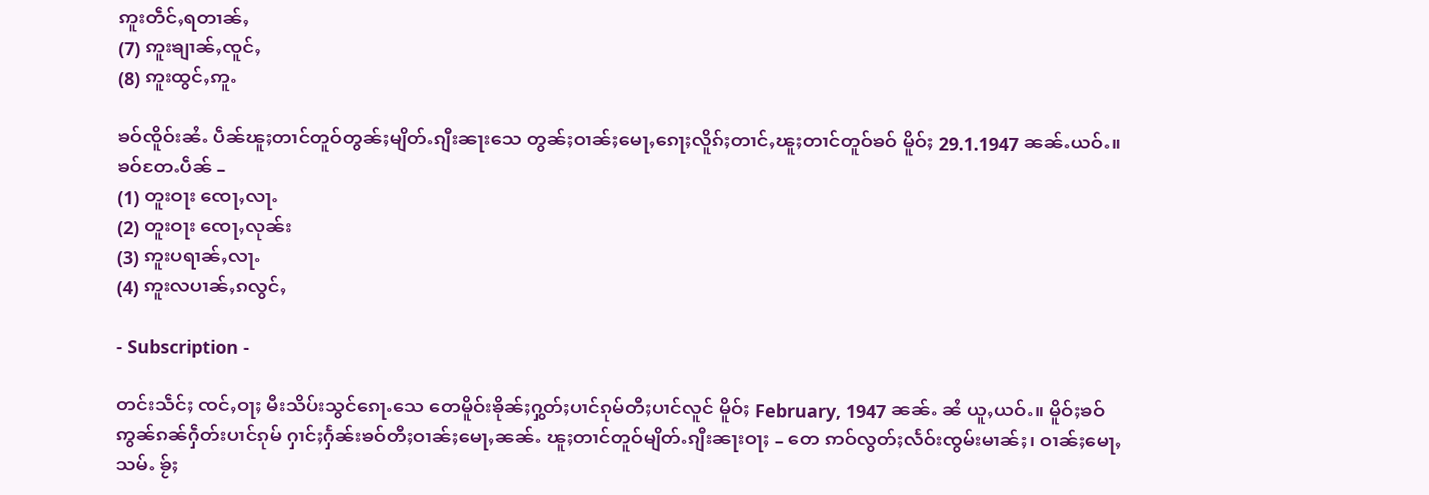ဢူးတဵင်ႇရတၢၼ်ႇ
(7) ဢူးၶျၢၼ်ႇၸူင်ႇ
(8) ဢူးထွင်ႇဢူႉ

ၶဝ်ၸိူဝ်းၼႆႉ ပဵၼ်ၽူႈတၢင်တူဝ်တွၼ်ႈမျိတ်ႉၵျီးၼႃးသေ တွၼ်ႈဝၢၼ်ႈမေႃႇၵေႃႈလိူၵ်ႈတၢင်ႇၽူႈတၢင်တူဝ်ၶဝ် မိူဝ်ႈ 29.1.1947 ၼၼ်ႉယဝ်ႉ။ ၶဝ်တႄႉပဵၼ် –
(1) တူးဝႃး ၸေႃႇလႃႉ
(2) တူးဝႃး ၸေႃႇလုၼ်း
(3) ဢူးပရၢၼ်ႇလႃႉ
(4) ဢူးလပၢၼ်ႇၵလွင်ႇ

- Subscription -

တင်းသဵင်ႈ ၸင်ႇဝႃႈ မီးသိပ်းသွင်ၵေႃႉသေ တေမိူဝ်းၶိုၼ်ႈႁွတ်ႈပၢင်ၵုမ်တီႈပၢင်လူင် မိူဝ်ႈ February, 1947 ၼၼ်ႉ ၼႆ ယူႇယဝ်ႉ။ မိူဝ်ႈၶဝ်ဢွၼ်ၵၼ်ႁဵတ်းပၢင်ၵုမ် ႁၢင်ႈႁႅၼ်းၶဝ်တီႈဝၢၼ်ႈမေႃႇၼၼ်ႉ ၽူႈတၢင်တူဝ်မျိတ်ႉၵျီးၼႃးဝႃႈ – တေ ဢဝ်လွတ်ႈလႅဝ်းၸွမ်းမၢၼ်ႈ၊ ဝၢၼ်ႈမေႃႇသမ်ႉ ၶႂ်ႈ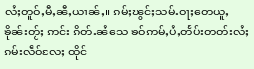လႆႈတူဝ်ႇမီႇၼီႇယၢၼ်ႇ။ ၵမ်ႈၽွင်ႈသမ်ႉဝႃႈတေယူႇၶိုၼ်းတႂ်ႈ ဢင်း ၵိတ်ႉၼႆသေ ၶဝ်ဢမ်ႇပႆႇတႅပ်းတတ်းလႆႈၵမ်းလဵဝ်လႄႈ ထိုင်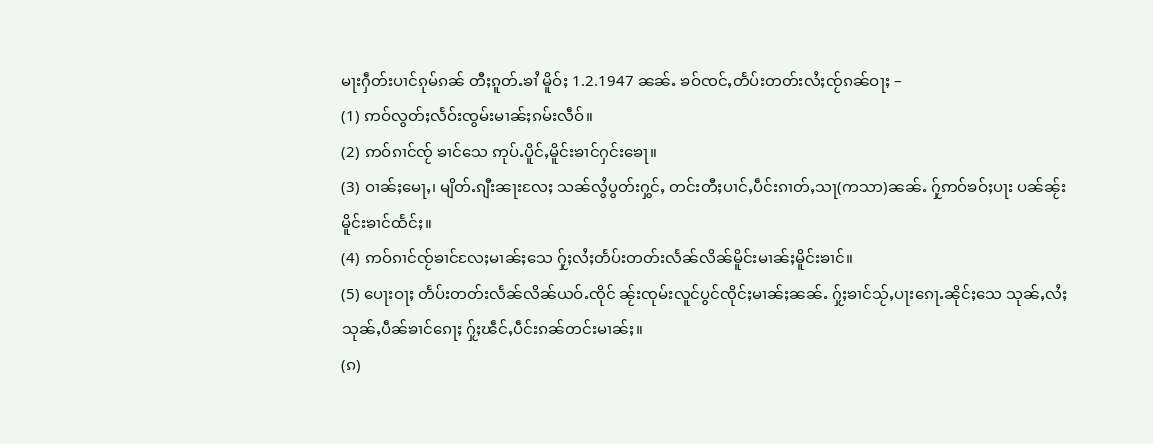မႃးႁဵတ်းပၢင်ၵုမ်ၵၼ် တီႈၵူတ်ႉၶၢႆ မိူဝ်ႈ 1.2.1947 ၼၼ်ႉ ၶဝ်ၸင်ႇတႅပ်းတတ်းလႆႈၸႂ်ၵၼ်ဝႃႈ –
(1) ဢဝ်လွတ်ႈလႅဝ်းၸွမ်းမၢၼ်ႈၵမ်းလဵဝ်။
(2) ဢဝ်ၵၢင်ၸႂ် ၶၢင်သေ ဢုပ်ႉပိူင်ႇမိူင်းၶၢင်ႁင်းၶေႃ။
(3) ဝၢၼ်ႈမေႃႇ၊ မျိတ်ႉၵျီးၼႃးလႄႈ သၼ်လွႆပွတ်းႁွင်ႇ တင်းတီႈပၢင်ႇပဵင်းၵၢတ်ႇသႃ(ကသာ)ၼၼ်ႉ ႁႂ်ဢဝ်ၶဝ်ႈပႃး ပၼ်ၼႂ်းမိူင်းၶၢင်ထႅင်ႈ။
(4) ဢဝ်ၵၢင်ၸႂ်ၶၢင်လႄႈမၢၼ်ႈသေ ႁႂ်ႈလႆႈတႅပ်းတတ်းလႅၼ်လိၼ်မိူင်းမၢၼ်ႈမိူင်းၶၢင်။
(5) ပေႃးဝႃႈ တႅပ်းတတ်းလႅၼ်လိၼ်ယဝ်ႉၸိုင် ၼႂ်းၸုမ်းလူင်ပွင်ၸိုင်ႈမၢၼ်ႈၼၼ်ႉ ႁႂ်ႈၶၢင်သႂ်ႇပႃးၵေႃႉၼိုင်ႈသေ သုၼ်ႇလႆႈသုၼ်ႇပဵၼ်ၶၢင်ၵေႃႈ ႁႂ်ႈၽဵင်ႇပဵင်းၵၼ်တင်းမၢၼ်ႈ။
(ၵ)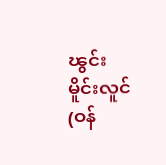ၽွင်းမိူင်းလူင်(ဝန်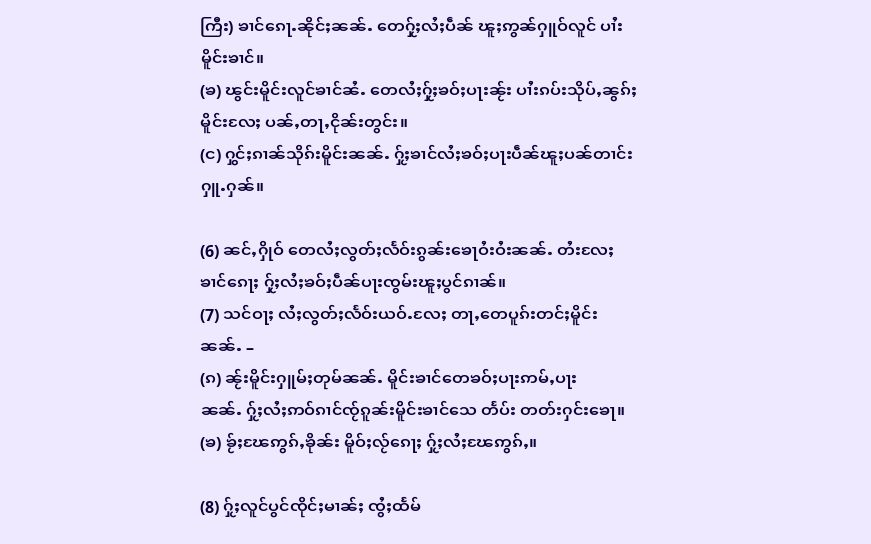ကြီး) ၶၢင်ၵေႃႉၼိုင်ႈၼၼ်ႉ တေႁႂ်ႈလႆႈပဵၼ် ၽူႈဢွၼ်ႁူဝ်လူင် ပၢႆးမိူင်းၶၢင်။
(ၶ) ၽွင်းမိူင်းလူင်ၶၢင်ၼႆႉ တေလႆႈႁႂ်ႈၶဝ်ႈပႃးၼႂ်း ပၢႆးၵပ်းသိုပ်ႇၼွၵ်ႈမိူင်းလႄႈ ပၼ်ႇတႃႇငိုၼ်းတွင်း။
(င) ႁွင်ႈၵၢၼ်သိုၵ်းမိူင်းၼၼ်ႉ ႁႂ်ႈၶၢင်လႆႈၶဝ်ႈပႃးပဵၼ်ၽူႈပၼ်တၢင်းႁူႉႁၼ်။

(6) ၼင်ႇႁိုဝ် တေလႆႈလွတ်ႈလႅဝ်းၵွၼ်းၶေႃဝႆးဝႆးၼၼ်ႉ တႆးလႄႈၶၢင်ၵေႃႈ ႁႂ်ႈလႆႈၶဝ်ႈပဵၼ်ပႃးၸွမ်းၽူႈပွင်ၵၢၼ်။
(7) သင်ဝႃႈ လႆႈလွတ်ႈလႅဝ်းယဝ်ႉလႄႈ တႃႇတေပူၵ်းတင်ႈမိူင်းၼၼ်ႉ –
(ၵ) ၼႂ်းမိူင်းႁူမ်ႈတုမ်ၼၼ်ႉ မိူင်းၶၢင်တေၶဝ်ႈပႃးဢမ်ႇပႃးၼၼ်ႉ ႁႂ်ႈလႆႈဢဝ်ၵၢင်ၸႂ်ၵူၼ်းမိူင်းၶၢင်သေ တႅပ်း တတ်းႁင်းၶေႃ။
(ၶ) ၶႂ်ႈၽႄဢွၵ်ႇၶိုၼ်း မိူဝ်ႈလႂ်ၵေႃႈ ႁႂ်ႈလႆႈၽႄဢွၵ်ႇ။

(8) ႁႂ်ႈလူင်ပွင်ၸိုင်ႈမၢၼ်ႈ ၸွႆႈထႅမ်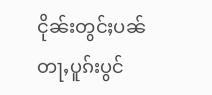ငိုၼ်းတွင်ႈပၼ် တႃႇပူၵ်းပွင်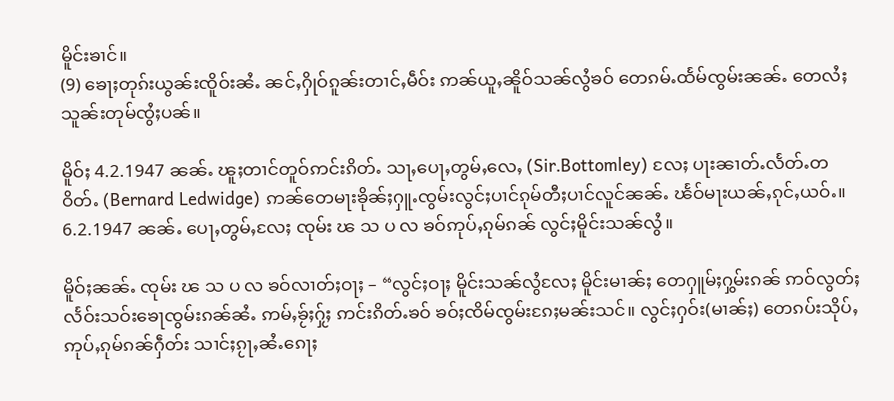မိူင်းၶၢင်။
(9) ၶေႃႈတုၵ်းယွၼ်းၸိူဝ်းၼႆႉ ၼင်ႇႁိုဝ်ၵူၼ်းတၢင်ႇမဵဝ်း ဢၼ်ယူႇၼိူဝ်သၼ်လွႆၶဝ် တေၵမ်ႉထႅမ်ၸွမ်းၼၼ်ႉ တေလႆႈသူၼ်းတုမ်ၸွႆႈပၼ်။

မိူဝ်ႈ 4.2.1947 ၼၼ်ႉ ၽူႈတၢင်တူဝ်ဢင်းၵိတ်ႉ သႃႇပေႃႇတွမ်ႇလေႇ (Sir.Bottomley) လႄႈ ပႃးၼၢတ်ႉလႅတ်ႉတ ဝိတ်ႉ (Bernard Ledwidge) ဢၼ်တေမႃးၶိုၼ်ႈႁူႉၸွမ်းလွင်ႈပၢင်ၵုမ်တီႈပၢင်လူင်ၼၼ်ႉ ၽႅဝ်မႃးယၼ်ႇၵုင်ႇယဝ်ႉ။ 6.2.1947 ၼၼ်ႉ ပေႃႇတွမ်ႇလႄႈ ၸုမ်း ၽ သ ပ လ ၶဝ်ဢုပ်ႇၵုမ်ၵၼ် လွင်ႈမိူင်းသၼ်လွႆ။

မိူဝ်ႈၼၼ်ႉ ၸုမ်း ၽ သ ပ လ ၶဝ်လၢတ်ႈဝႃႈ – “လွင်ႈဝႃႈ မိူင်းသၼ်လွႆလႄႈ မိူင်းမၢၼ်ႈ တေႁူမ်ႈႁွမ်းၵၼ် ဢဝ်လွတ်ႈလႅဝ်းသဝ်းၶေႃၸွမ်းၵၼ်ၼႆႉ ဢမ်ႇၶႂ်ႈႁႂ်ႈ ဢင်းၵိတ်ႉၶဝ် ၶဝ်ႈၸိမ်ၸွမ်းၵႄႈမၼ်းသင်။ လွင်ႈႁဝ်း(မၢၼ်ႈ) တေၵပ်းသိုပ်ႇဢုပ်ႇၵုမ်ၵၼ်ႁဵတ်း သၢင်ႈၵႂႃႇၼႆႉၵေႃႈ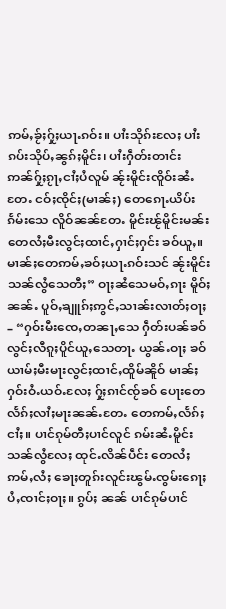ဢမ်ႇၶႂ်ႈႁႂ်ႈယႃႉၵဝ်း။ ပၢႆးသိုၵ်းလႄႈ ပၢႆးၵပ်းသိုပ်ႇၼွၵ်ႈမိူင်း၊ ပၢႆးႁဵတ်းတၢင်းဢၼ်ႁႂ်ႈၵႂႃႇငၢႆႈပႆလူမ် ၼႂ်းမိူင်းၸိူဝ်းၼႆႉ တႄႉ ငဝ်ႈၸိုင်ႈ(မၢၼ်ႈ) တေၵေႃႉယိပ်းၵႅမ်းသေ လိူဝ်ၼၼ်တႄႉ မိူင်းၽႂ်မိူင်းမၼ်းတေလႆႈမီးလွင်ႈထၢင်ႇႁၢင်ႈႁင်း ၶဝ်ယူႇ။ မၢၼ်ႈတေဢမ်ႇၶဝ်ႈယႃႉၵဝ်းသင် ၼႂ်းမိူင်းသၼ်လွႆသေတီႈ” ဝႃႈၼႆသေမဝ်ႇၵႃး မိူဝ်ႈၼၼ်ႉ ပူဝ်ႇၶျူၵ်ႈဢွင်ႇသၢၼ်းလၢတ်ႈဝႃႈ – “ႁဝ်းမီးၸေႇတၼႃႇသေ ႁဵတ်းပၼ်ၶဝ် လွင်ႈလီၵူႈပိူင်ယူႇသေတႃႉ ယွၼ်ႉဝႃႈ ၶဝ်ယၢမ်ႈမီးမႃးလွင်ႈထၢင်ႇထိူမ်ၼိူဝ် မၢၼ်ႈႁဝ်းဝႆႉယဝ်ႉလႄႈ ႁႂ်ႈၵၢင်ၸႂ်ၶဝ် ပေႃးတေလႅၵ်ႈလၢႆႈမႃးၼၼ်ႉတႄႉ တေဢမ်ႇလႅၵ်ႈငၢႆႈ။ ပၢင်ၵုမ်တီႈပၢင်လူင် ၵမ်းၼႆႉမိူင်းသၼ်လွႆလႄႈ ထုင်ႉလိၼ်ပဵင်း တေလႆႈဢမ်ႇလႆႈ ၶေႃႈတူၵ်းလူင်းၽွမ်ႉၸွမ်းၵေႃႈ ပႆႇၸၢင်ႈဝႃႈ။ ၵွပ်ႈ ၼၼ် ပၢင်ၵုမ်ပၢင်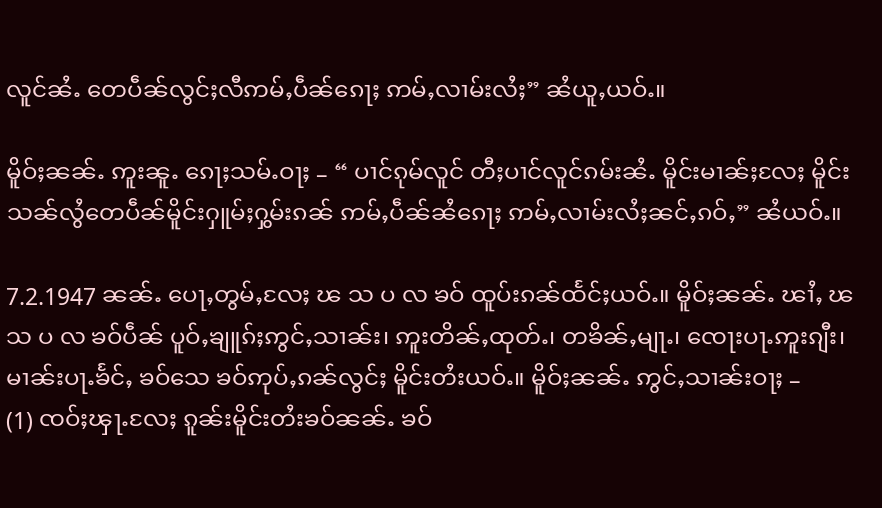လူင်ၼႆႉ တေပဵၼ်လွင်ႈလီဢမ်ႇပဵၼ်ၵေႃႈ ဢမ်ႇလၢမ်းလႆႈ” ၼႆယူႇယဝ်ႉ။

မိူဝ်ႈၼၼ်ႉ ဢူးၼူႉ ၵေႃႈသမ်ႉဝႃႈ – “ ပၢင်ၵုမ်လူင် တီႈပၢင်လူင်ၵမ်းၼႆႉ မိူင်းမၢၼ်ႈလႄႈ မိူင်းသၼ်လွႆတေပဵၼ်မိူင်းႁူမ်ႈႁွမ်းၵၼ် ဢမ်ႇပဵၼ်ၼႆၵေႃႈ ဢမ်ႇလၢမ်းလႆႈၼင်ႇၵဝ်ႇ” ၼႆယဝ်ႉ။

7.2.1947 ၼၼ်ႉ ပေႃႇတွမ်ႇလႄႈ ၽ သ ပ လ ၶဝ် ထူပ်းၵၼ်ထႅင်ႈယဝ်ႉ။ မိူဝ်ႈၼၼ်ႉ ၽၢႆႇ ၽ သ ပ လ ၶဝ်ပဵၼ် ပူဝ်ႇၶျူၵ်ႈဢွင်ႇသၢၼ်း၊ ဢူးတိၼ်ႇထုတ်ႉ၊ တၶိၼ်ႇမျႃႉ၊ ၸေႃးပႃႉဢူးၵျီး၊ မၢၼ်းပႃႉၶႅင်ႇ ၶဝ်သေ ၶဝ်ဢုပ်ႇၵၼ်လွင်ႈ မိူင်းတႆးယဝ်ႉ။ မိူဝ်ႈၼၼ်ႉ ဢွင်ႇသၢၼ်းဝႃႈ –
(1) ၸဝ်ႈၾႃႉလႄႈ ၵူၼ်းမိူင်းတႆးၶဝ်ၼၼ်ႉ ၶဝ်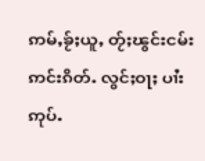ဢမ်ႇၶႂ်ႈယူႇ တႂ်ႈၽွင်းငမ်းဢင်းၵိတ်ႉ လွင်ႈဝႃႈ ပၢႆးဢုပ်ႉ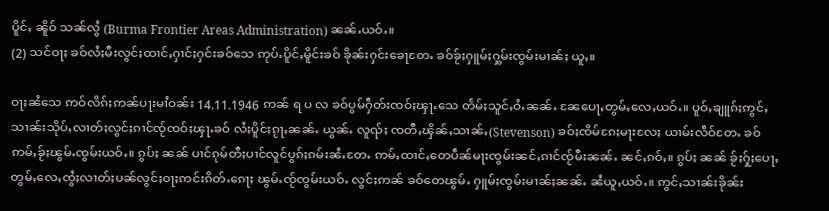ပိူင်ႇ ၼိူဝ် သၼ်လွႆ (Burma Frontier Areas Administration) ၼၼ်ႉယဝ်ႉ။
(2) သင်ဝႃႈ ၶဝ်လႆႈမီးလွင်ႈထၢင်ႇႁၢင်ႈႁင်းၶဝ်သေ ဢုပ်ႉပိူင်ႇမိူင်းၶဝ် ၶိုၼ်းႁင်းၶေႃတႄႉ ၶဝ်ၶႂ်ႈႁူမ်ႈႁွမ်းၸွမ်းမၢၼ်ႈ ယူႇ။

ဝႃႈၼႆသေ ဢဝ်လိၵ်ႈဢၼ်ပႃးမၢႆဝၼ်း 14.11.1946 ဢၼ် ရ ပ လ ၶဝ်ပွမ်ႁဵတ်းၸဝ်ႈၾႃႉသေ တႅမ်ႈသူင်ႇဝႆႉၼၼ်ႉ ၼႄပေႃႇတွမ်ႇလေႇယဝ်ႉ။ ပူဝ်ႇၶျူၵ်ႈဢွင်ႇသၢၼ်းသိုပ်ႇလၢတ်ႈလွင်ႈၵၢင်ၸႂ်ၸဝ်ႈၾႃႉၶဝ် လႆႈပိူင်ႈၵႂႃႇၼၼ်ႉ ယွၼ်ႉ လူၺ်ႈ ၸတီႇၾိၼ်ႇသၢၼ်ႇ(Stevenson) ၶဝ်ႈၸိမ်ၵႄႈမႃးလႄႈ ယၢမ်းလဵဝ်တႄႉ ၶဝ်ဢမ်ႇၶႂ်ႈၽွမ်ႉၸွမ်းယဝ်ႉ။ ၵွပ်ႈ ၼၼ် ပၢင်ၵုမ်တီႈပၢင်လူင်ပွၵ်ႈၵမ်းၼႆႉတႄႉ ဢမ်ႇထၢင်ႇတေပဵၼ်မႃးၸွမ်းၼင်ႇၵၢင်ၸႂ်မီးၼၼ်ႉ ၼင်ႇၵဝ်ႇ။ ၵွပ်ႈ ၼၼ် ၶႂ်ႈႁႂ်ႈပေႃႇတွမ်ႇလေႇၸွႆႈလၢတ်ႈပၼ်လွင်ႈဝႃႈဢင်းၵိတ်ႉၵေႃႈ ၽွမ်ႉၸႂ်ၸွမ်းယဝ်ႉ လွင်ႈဢၼ် ၶဝ်တေၽွမ်ႉ ႁူမ်ႈၸွမ်းမၢၼ်ႈၼၼ်ႉ ၼႆယူႇယဝ်ႉ။ ဢွင်ႇသၢၼ်းၶိုၼ်း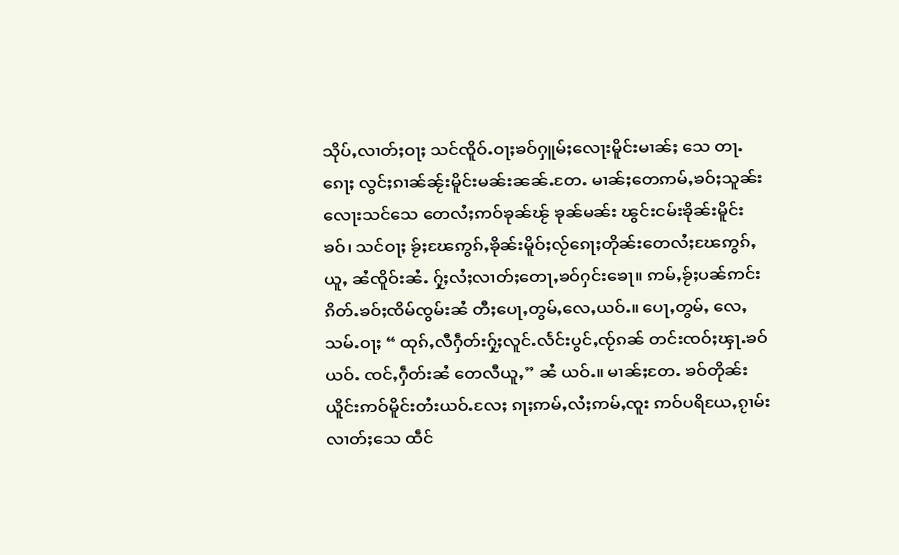သိုပ်ႇလၢတ်ႈဝႃႈ သင်ၸိူဝ်ႉဝႃႈၶဝ်ႁူမ်ႈလေႃးမိူင်းမၢၼ်ႈ သေ တႃႉၵေႃႈ လွင်ႈၵၢၼ်ၼႂ်းမိူင်းမၼ်းၼၼ်ႉတႄႉ မၢၼ်ႈတေဢမ်ႇၶဝ်ႈသူၼ်းလေႃးသင်သေ တေလႆႈဢဝ်ၶုၼ်ၽႂ် ၶုၼ်မၼ်း ၽွင်းငမ်းၶိုၼ်းမိူင်းၶဝ်၊ သင်ဝႃႈ ၶႂ်ႈၽႄဢွၵ်ႇၶိုၼ်းမိူဝ်ႈလႂ်ၵေႃႈတိုၼ်းတေလႆႈၽႄဢွၵ်ႇယူႇ ၼႆၸိူဝ်းၼႆႉ ႁႂ်ႈလႆႈလၢတ်ႈတေႃႇၶဝ်ႁင်းၶေႃ။ ဢမ်ႇၶႂ်ႈပၼ်ဢင်းၵိတ်ႉၶဝ်ႈၸိမ်ၸွမ်းၼႆ တီႈပေႃႇတွမ်ႇလေႇယဝ်ႉ။ ပေႃႇတွမ်ႇ လေႇသမ်ႉဝႃႈ “ ထုၵ်ႇလီႁဵတ်းႁႂ်ႈလူင်ႉလႅင်းပွင်ႇၸႂ်ၵၼ် တင်းၸဝ်ႈၾႃႉၶဝ်ယဝ်ႉ ၸင်ႇႁဵတ်းၼႆ တေလီယူႇ” ၼႆ ယဝ်ႉ။ မၢၼ်ႈတႄႉ ၶဝ်တိုၼ်းယိူင်းဢဝ်မိူင်းတႆးယဝ်ႉလႄႈ ၵႃႈဢမ်ႇလႆႈဢမ်ႇၸူး ဢဝ်ပရိယႄႇၵႂၢမ်းလၢတ်ႈသေ ထဵင်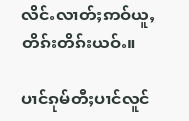လိင်ႉလၢတ်ႈဢဝ်ယူႇတိၵ်းတိၵ်းယဝ်ႉ။

ပၢင်ၵုမ်တီႈပၢင်လူင်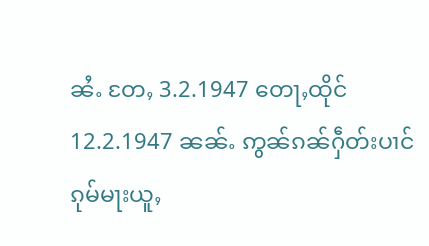ၼႆႉ တႄႇ 3.2.1947 တေႃႇထိုင် 12.2.1947 ၼၼ်ႉ ဢွၼ်ၵၼ်ႁဵတ်းပၢင်ၵုမ်မႃးယူႇ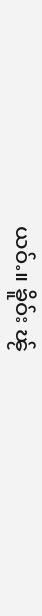ယဝ်ႉ။ ၶိူဝ်း ၽႂ်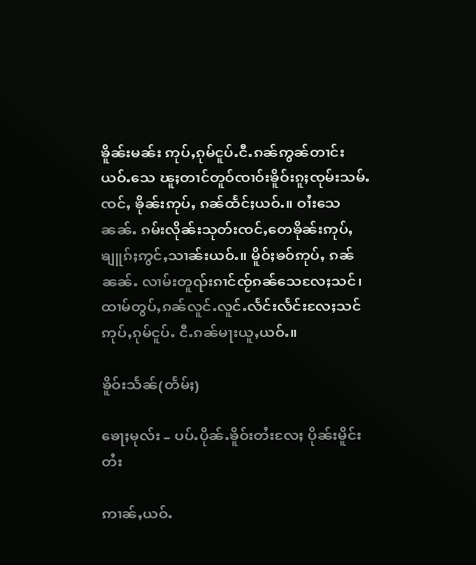ၶိူၼ်းမၼ်း ဢုပ်ႇၵုမ်ငူပ်ႉငီႉၵၼ်ဢွၼ်တၢင်းယဝ်ႉသေ ၽူႈတၢင်တူဝ်ၸၢဝ်းၶိူဝ်းၵူႈၸုမ်းသမ်ႉၸင်ႇ ၶိုၼ်းဢုပ်ႇ ၵၼ်ထႅင်ႈယဝ်ႉ။ ဝၢႆးသေၼၼ်ႉ ၵမ်းလိုၼ်းသုတ်းၸင်ႇတေၶိုၼ်းဢုပ်ႇၶျူၵ်ႈဢွင်ႇသၢၼ်းယဝ်ႉ။ မိူဝ်ႈၶဝ်ဢုပ်ႇ ၵၼ်ၼၼ်ႉ လၢမ်းတူၺ်းၵၢင်ၸႂ်ၵၼ်သေလႄႈသင်၊ ထၢမ်တွပ်ႇၵၼ်လူင်ႉလူင်ႉလႅင်းလႅင်းလႄႈသင် ဢုပ်ႇၵုမ်ငူပ်ႉ ငီႉၵၼ်မႃးယူႇယဝ်ႉ။

ၶိူဝ်းသႅၼ်(တႅမ်ႈ)

ၶေႃႈမုလ်း – ပပ်ႉပိုၼ်ႉၶိူဝ်းတႆးလႄႈ ပိုၼ်းမိူင်းတႆး

ဢၢၼ်ႇယဝ်ႉ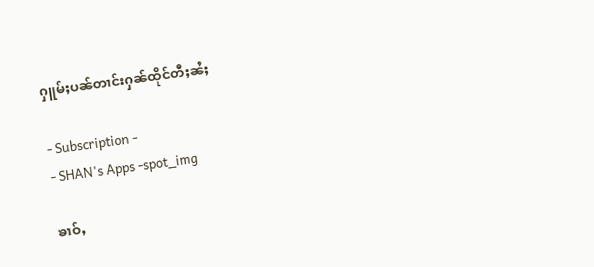ႁူမ်ႈပၼ်တၢင်းႁၼ်ထိုင်တီႈၼႆႈ

- Subscription -
- SHAN's Apps -spot_img

ၶၢဝ်ႇ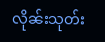လိုၼ်းသုတ်း